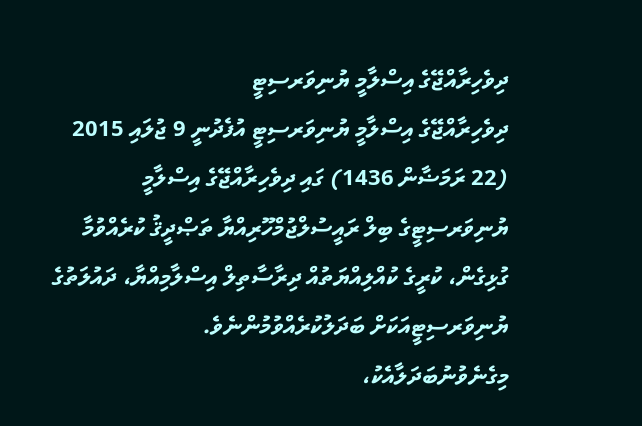ދިވެހިރާއްޖޭގެ އިސްލާމީ ޔުނިވަރސިޓީ
ދިވެހިރާއްޖޭގެ އިސްލާމީ ޔުނިވަރސިޓީ އުފެދުނީ 9 ޖުލައި 2015 (22 ރަމަޟާން 1436) ގައި ދިވެހިރާއްޖޭގެ އިސްލާމީ ޔުނިވަރސިޓީގެ ބިލް ރައީސުލްޖުމްހޫރިއްޔާ ތަޞްދީޤު ކުރެއްވުމާ ގުޅިގެން، ކުރީގެ ކުއްލިއްޔަތުއް ދިރާސާތިލް އިސްލާމިއްޔާ، ދައުލަތުގެ ޔުނިވަރސިޓީއަކަށް ބަދަލުކުރެއްވުމުންނެވެ.
މިގެނެވުނުބަދަލާއެކު،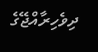ދިވެހިރާއްޖޭގެ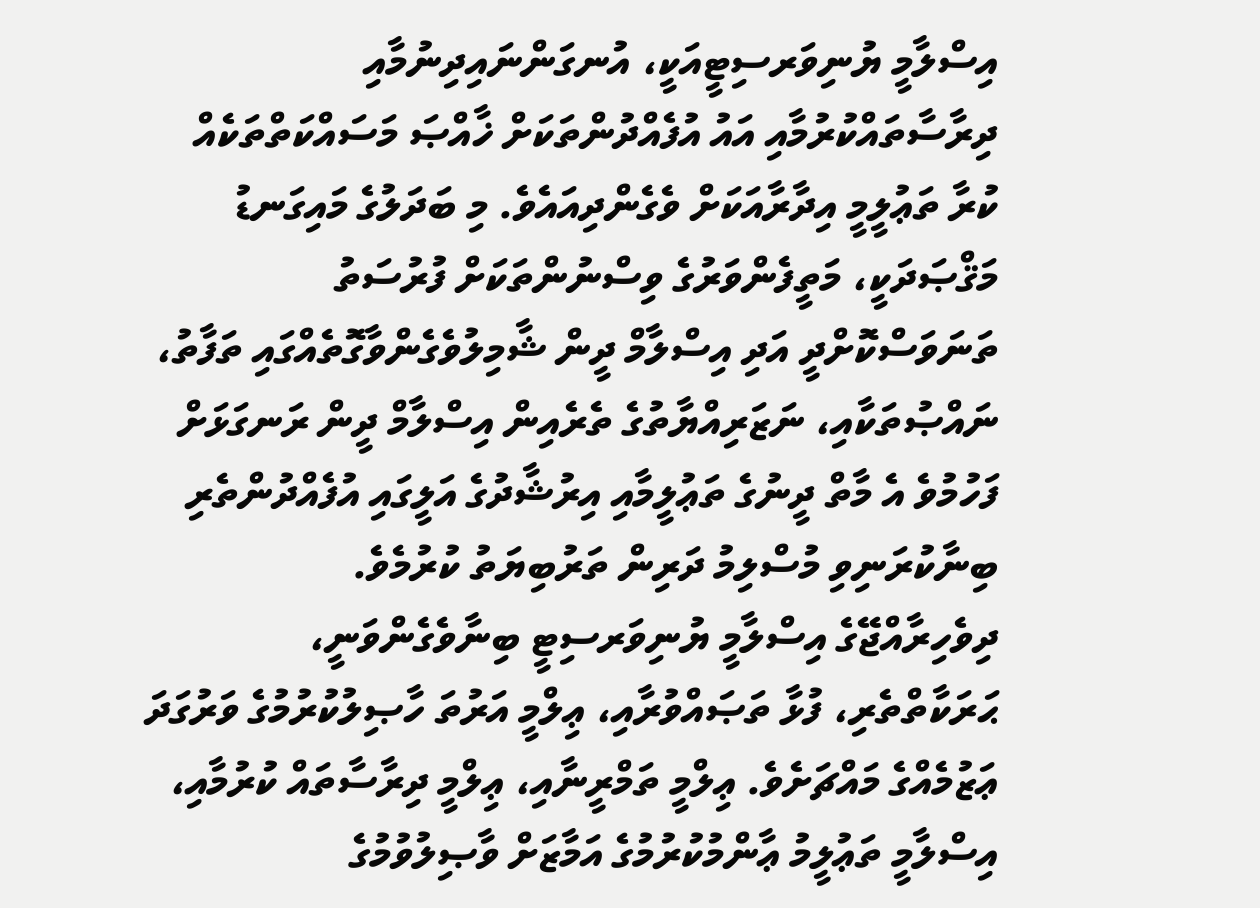އިސްލާމީ ޔުނިވަރސިޓީއަކީ، އުނގަންނައިދިނުމާއި ދިރާސާތައްކުރުމާއި އައު އުފެއްދުންތަކަށް ޚާއްޞަ މަސައްކަތްތަކެއް ކުރާ ތަޢުލީމީ އިދާރާއަކަށް ވެގެންދިއައެވެ. މި ބަދަލުގެ މައިގަނޑު މަޤްޞަދަކީ، މަތީފެންވަރުގެ ވިސްނުންތަކަށް ފުރުސަތު ތަނަވަސްކޮށްދީ އަދި އިސްލާމް ދީން ޝާމިލުވެގެންވާގޮތެއްގައި ތަފާތު، ނައްޞުތަކާއި، ނަޒަރިއްޔާތުގެ ތެރެއިން އިސްލާމް ދީން ރަނގަޅަށް ފަހުމުވެ އެ މާތް ދީނުގެ ތަޢުލީމާއި އިރުޝާދުގެ އަލީގައި އުފެއްދުންތެރި ބިނާކުރަނިވި މުސްލިމު ދަރިން ތަރުބިޔަތު ކުރުމެވެ.
ދިވެހިރާއްޖޭގެ އިސްލާމީ ޔުނިވަރސިޓީ ބިނާވެގެންވަނީ، ޙަރަކާތްތެރި، ފުޅާ ތަޞައްވުރާއި، ޢިލްމީ އަރުތަ ހާޞިލުކުރުމުގެ ވަރުގަދަ ޢަޒުމެއްގެ މައްޗަށެވެ. ޢިލްމީ ތަމްރީނާއި، ޢިލްމީ ދިރާސާތައް ކުރުމާއި، އިސްލާމީ ތަޢުލީމު ޢާންމުކުރުމުގެ އަމާޒަށް ވާޞިލުވުމުގެ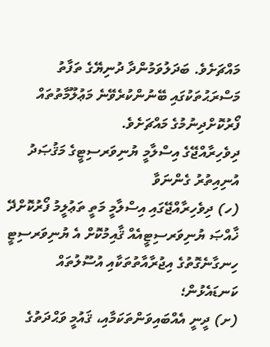މައްޗަށެވެ. ބަދަލުވަމުންދާ ދުނިޔޭގެ ތަފާތު މަސްރަޙުތަކުގައި ބޭނުންކުރެވޭނެ މަޢުލޫމާތުތައް ފޯރުކޮށްދިނުމުގެ މައްޗަށެވެ.
ދިވެހިރާއްޖޭގެ އިސްލާމީ ޔުނިވަރސިޓީގެ މަޤުޞަދު
އުނިއިތުރު ގެންނަވާ
(ހ) ދިވެހިރާއްޖޭގައި އިސްލާމީ މަތީ ތަޢުލީމު ފޯރުކޮށްދޭ ޚާއްޞަ ޔުނިވަރސިޓީއެއް ޤާއިމުކޮށް އެ ޔުނިވަރސިޓީ ހިނގާނެގޮތުގެ އިޖުރާއާތުތަކާއި އުސޫލުތައް ކަނޑައެޅުން؛
(ށ) ދީނީ އެއްބައިވަންތަކަމާއި، ޤައުމީ ވަޙްދަތުގެ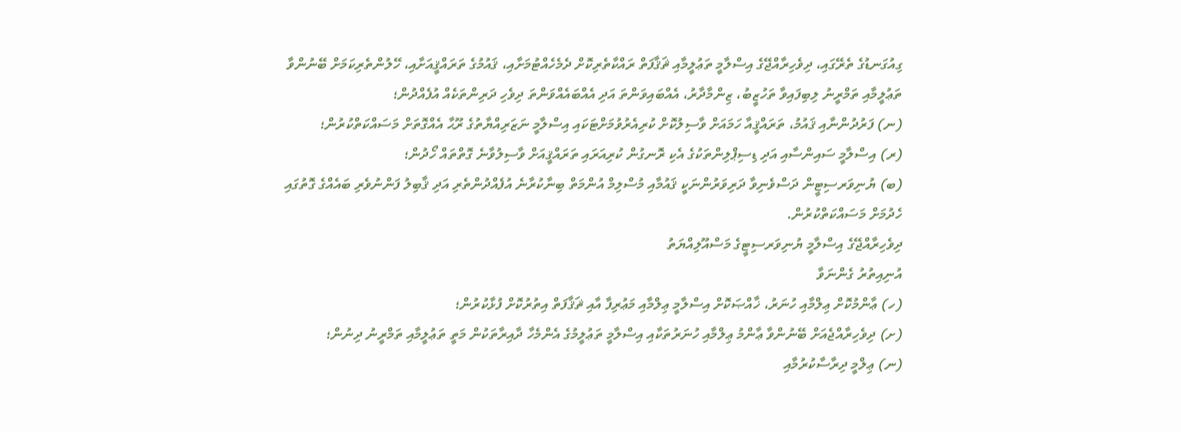ގިއުގަނޑުގެ ތެރޭގައި، ދިވެހިރާއްޖޭގެ އިސްލާމީ ތަޢުލީމާއި ޘަޤާފަތް ރައްކާތެރިކޮށް ދެމެހެއްޓުމަށާއި، ޤައުމުގެ ތަރައްޤީއަށާއި، ހޭލުންތެރިކަމަށް ބޭނުންވާ ތަޢުލީމާއި ތަމްރީނު ލިބިފައިވާ ތަހުޒީބު، ޒިންމާދާރު، އެއްބައިވަންތަ އަދި އެއްބައެއްވަންތަ ދިވެހި ދަރިންތަކެއް އުފެއްދުން؛
(ނ) ފަރުދުންނާއި ޤައުމު، ތަރައްޤީއާ ހަމައަށް ވާސިލުކޮށް ކުރިއެރުވުމަށްޓަކައި އިސްލާމީ ނަޒަރިއްޔާތުގެ ރޫޙާ އެއްގޮތަށް މަސައްކަތްކުރުން؛
(ރ) އިސްލާމީ ސައިންސާއި އަދި ޑިސިޕްލިންތަކުގެ އެކި ރޮނގުން ކުރިއަރައި ތަރައްޤީއަށް ވާސިލުވާނެ ގޮތްތައް ހޯދުން؛
(ބ) ޔުނިވަރސިޓީން ދަސްވެނިވާ ދަރިވަރުންނަކީ ޤައުމާއި މުސްލިމް އުންމަތް ބިނާކުރާނެ އުފެއްދުންތެރި އަދި ޤާބިލު ފަންނުވެރި ބައެއްގެ ގޮތުގައި ހެދުމަށް މަސައްކަތްކުރުން.
ދިވެހިރާއްޖޭގެ އިސްލާމީ ޔުނިވަރސިޓީގެ މަސްއޫލިއްޔަތު
އުނިއިތުރު ގެންނަވާ
(ހ) ޢާންމުކޮށް ޢިލްމާއި ހުނަރު، ޚާއްޞަކޮށް އިސްލާމީ ޢިލްމާއި މަޢުރިފާ އާއި ޘަޤާފަތް އިތުރުކޮށް ފުޅާކުރުން؛
(ށ) ދިވެހިރާއްޖެއަށް ބޭނުންވާ ޢާންމު ޢިލްމާއި ހުނަރުތަކާއި އިސްލާމީ ތަޢުލީމުގެ އެންމެހާ ދާއިރާތަކުން މަތީ ތަޢުލީމާއި ތަމްރީނު ދިނުން؛
(ނ) ޢިލްމީ ދިރާސާކުރުމާއި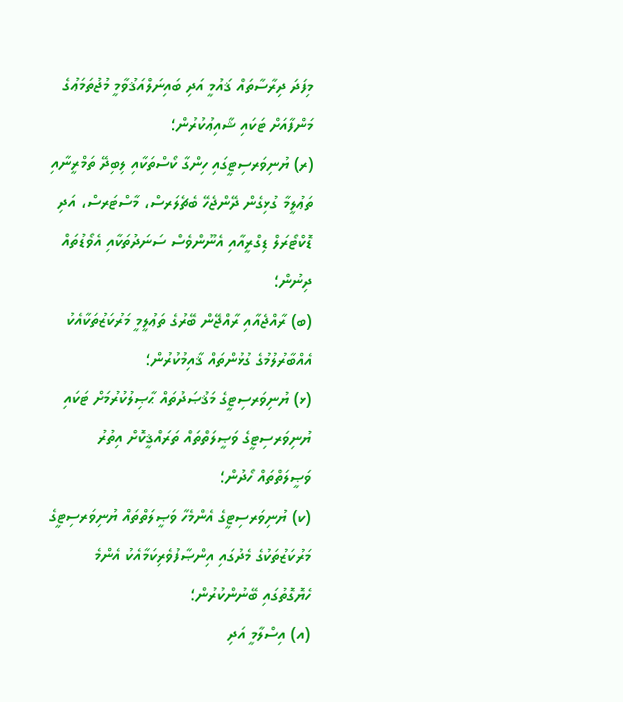މިފަދަ ދިރާސާތައް ޤައުމީ އަދި ބައިނަލްއަޤުވާމީ މުޖުތަމަޢުގެ މަންފާއަށް ޓަކައި ޝާއިޢުކުރުން؛
(ރ) ޔުނިވަރސިޓީގައި ހިންގާ ކޯސްތަކާއި ލިބިދޭ ތަމްރީނާއި ތަޢުލީމާ ގުޅިގެން ދޭންޖެހޭ ބެޗެލަރސް، މާސްޓަރސް، އަދި ޑޮކްޓޯރަލް ޑިގްރީއާއި އެނޫންވެސް ސަނަދުތަކާއި އެވޯޑުތައް ދިނުން؛
(ބ) ރާއްޖެއާއި ރާއްޖޭން ބޭރުގެ ތަޢުލީމީ މަރުކަޒުތަކާއެކު އެއްބާރުލުމުގެ ގުޅުންތައް ޤާއިމުކުރުން؛
(ޅ) ޔުނިވަރސިޓީގެ މަޤުޞަދުތައް ޙާޞިލުކުރުމަށް ޓަކައި ޔުނިވަރސިޓީގެ ވަޞީލަތްތައް ތަރައްޤީކޮށް އިތުރު ވަޞީލަތްތައް ހޯދުން؛
(ކ) ޔުނިވަރސިޓީގެ އެންމެހާ ވަޞީލަތްތައް ޔުނިވަރސިޓީގެ މަރުކަޒުތަކުގެ މެދުގައި އިންޞާފުވެރިކަމާއެކު އެންމެ ހެޔޮގޮތުގައި ބޭނުންކުރުން؛
(އ) އިސްލާމީ އަދި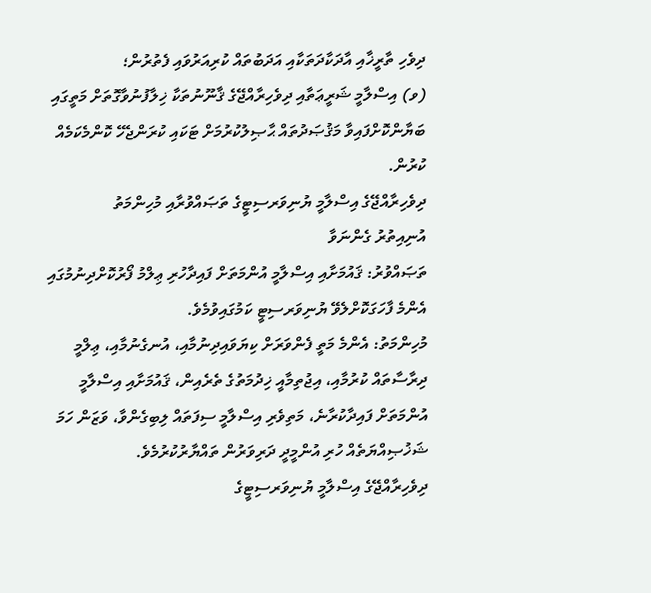ދިވެހި ތާރީޚާއި އާދަކާދަތަކާއި އަދަބުތައް ކުރިއަރުވައި ފެތުރުން؛
(ވ) އިސްލާމީ ޝަރީޢަތާއި ދިވެހިރާއްޖޭގެ ޤާނޫނުތަކާ ޚިލާފުނުވާގޮތަށް މަތީގައި ބަޔާންކޮށްފައިވާ މަޤުޞަދުތައް ޙާޞިލުކުރުމަށް ޓަކައި ކުރަންޖެހޭ ކޮންމެކަމެއް ކުރުން.
ދިވެހިރާއްޖޭގެ އިސްލާމީ ޔުނިވަރސިޓީގެ ތަޞައްވުރާއި މުހިންމަތު
އުނިއިތުރު ގެންނަވާ
ތަޞައްވުރު: ޤައުމަށާއި އިސްލާމީ އުންމަތަށް ފައިދާހުރި ޢިލްމު ފޯރުކޮށްދިނުމުގައި އެންމެ ފާހަގަކޮށްލެވޭ ޔުނިވަރސިޓީ ކަމުގައިވުމެވެ.
މުހިންމަތު: އެންމެ މަތީ ފެންވަރަށް ކިޔަވައިދިނުމާއި، އުނގެނުމާއި، ޢިލްމީ ދިރާސާތައް ކުރުމާއި، އިޖުތިމާއީ ޚިދުމަތުގެ ތެރެއިން، ޤައުމަށާއި އިސްލާމީ އުންމަތަށް ފައިދާކުރާނެ، މަތިވެރި އިސްލާމީ ސިފަތައް ލިބިގެންވާ، ވަޒަން ހަމަ ޝަޚުޞިއްޔަތެއް ހުރި އުންމީދީ ދަރިވަރުން ތައްޔާރުކުރުމެވެ.
ދިވެހިރާއްޖޭގެ އިސްލާމީ ޔުނިވަރސިޓީގެ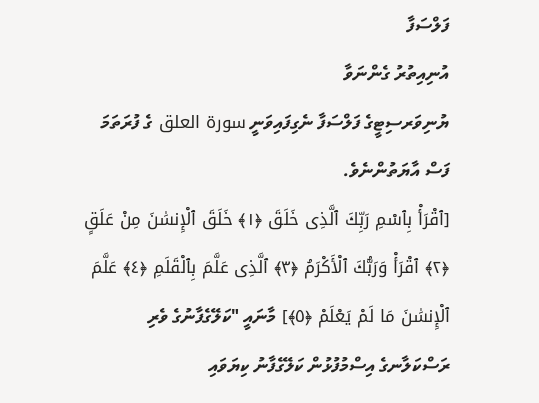ފަލްސަފާ
އުނިއިތުރު ގެންނަވާ
ޔުނިވަރސިޓީގެ ފަލްސަފާ ނެގިފައިވަނީ سورة العلق ގެ ފުރަތަމަ ފަސް އާޔަތުންނެވެ.
[ٱقْرَأْ بِٱسْمِ رَبِّكَ ٱلَّذِى خَلَقَ ﴿١﴾ خَلَقَ ٱلْإِنسَٰنَ مِنْ عَلَقٍ ﴿٢﴾ ٱقْرَأْ وَرَبُّكَ ٱلْأَكْرَمُ ﴿٣﴾ ٱلَّذِى عَلَّمَ بِٱلْقَلَمِ ﴿٤﴾ عَلَّمَ ٱلْإِنسَٰنَ مَا لَمْ يَعْلَمْ ﴿٥﴾] މާނައީ "ކަލޭގެފާނުގެ ވެރި ރަސްކަލާނގެ އިސްމުފުޅުން ކަލޭގެފާނު ކިޔަވައި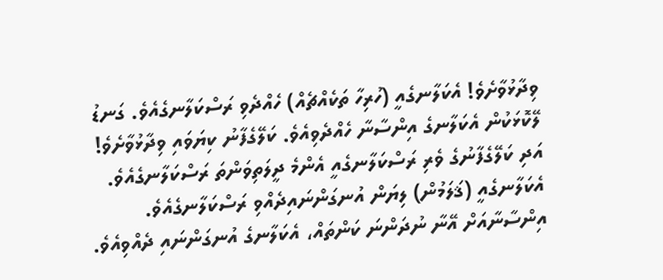ވިދާޅުވާށެވެ! އެކަލާނގެއީ (ހުރިހާ ތަކެއްޗެއް) ހެއްދެވި ރަސްކަލާނގެއެވެ. ގަނޑު ލޭކޮޅަކުން އެކަލާނގެ އިންސާނާ ހެއްދެވިއެވެ. ކަލޭގެފާނު ކިޔަވައި ވިދާޅުވާށެވެ! އަދި ކަލޭގެފާނުގެ ވެރި ރަސްކަލާނގެއީ އެންމެ ދީލަތިވަންތަ ރަސްކަލާނގެއެވެ. އެކަލާނގެއީ (ޤަލަމުން) ލިޔަން އުނގަންނައިދެއްވި ރަސްކަލާނގެއެވެ. އިންސާނާއަށް އޭނާ ނުދަންނަ ކަންތައް، އެކަލާނގެ އުނގަންނައި ދެއްވިއެވެ.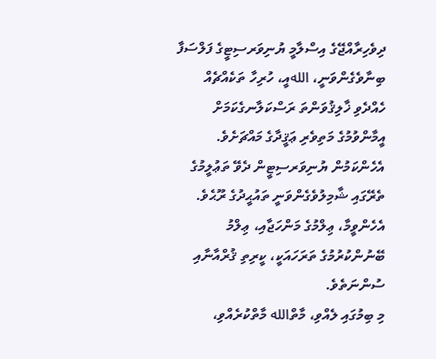ދިވެހިރާއްޖޭގެ އިސްލާމީ ޔުނިވަރސިޓީގެ ފަލްސަފާ ބިނާވެގެންވަނީ، اللهއީ، ހުރިހާ ތަކެއްޗެއް ހެއްދެވި ޚާލިޤުވަންތަ ރަސްކަލާނގެކަމަށް އީމާންވުމުގެ މަތިވެރި ޢަޤީދާގެ މައްޗަށެވެ. އެހެންކަމުން ޔުނިވަރސިޓީން ދެވޭ ތަޢުލީމުގެ ތެރޭގައި ޝާމިލުވެގެންވަނީ ތައުޙީދުގެ ރޫޙެވެ. އެހެންވީމާ، ޢިލްމުގެ މަންހަޖާއި، ޢިލްމު ބޭނުންކުރުމުގެ ތަރަހައަކީ، ކީރިތި ޤުރްއާނާއި ސުންނަތެވެ.
މި ބިމުގައި ލެއްވި، މާތްالله މާތްކުރެއްވި،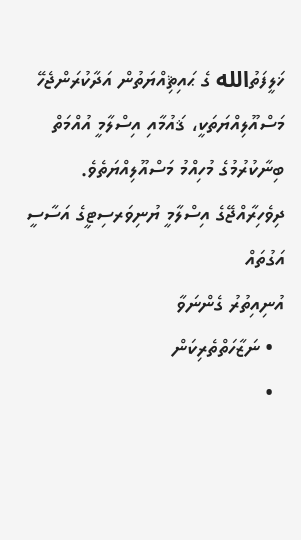ޚަލީފަތުالله ގެ ޙައިޘިއްޔަތުން އަދާކުރަންޖެހޭ މަސްއޫލިއްޔަތަކީ، ޤައުމާއި އިސްލާމީ އުއްމަތް ބިނާކުރުމުގެ މުހިއްމު މަސްއޫލިއްޔަތެވެ.
ދިވެހިރާއްޖޭގެ އިސްލާމީ ޔުނިވަރސިޓީގެ އަސާސީ އަގުތައް
އުނިއިތުރު ގެންނަވާ
  • ނަޒާހަތްތެރިކަން
  •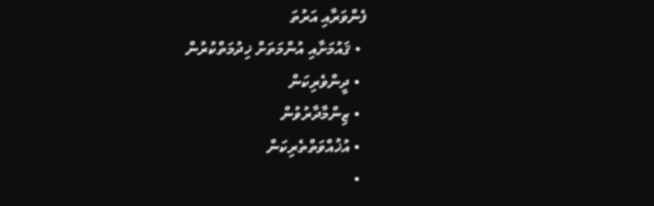ފެންވަރާއި އަރުތަ
  • ޤައުމަށާއި އުންމަތަށް ޚިދުމަތްކުރުން
  • ދީންވެރިކަން
  • ޒިންމާދާރުވުން
  • އުޚުއްވަތްތެރިކަން
  •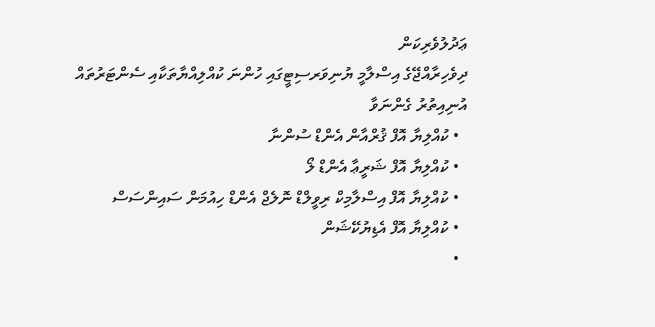ޢަދުލުވެރިކަން
ދިވެހިރާއްޖޭގެ އިސްލާމީ ޔުނިވަރސިޓީގައި ހުންނަ ކުއްލިއްޔާތަކާއި ސެންޓަރުތައް
އުނިއިތުރު ގެންނަވާ
  • ކުއްލިޔާ އޮފް ޤުރްއާން އެންޑް ސުންނާ
  • ކުއްލިޔާ އޮފް ޝަރީޢާ އެންޑް ލޯ
  • ކުއްލިޔާ އޮފް އިސްލާމިކް ރިވީލްޑް ނޮލެޖް އެންޑް ހިއުމަން ސައިންސަސް
  • ކުއްލިޔާ އޮފް އެޑިޔުކޭޝަން
  •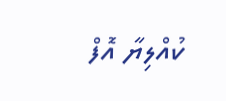ކުއްލިޔާ އޮފް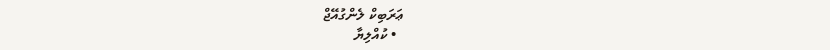ޢަރަބިކް ލެންގުއޭޖް
  • ކުއްލިޔާ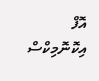އޮފް އިކޮނޮމިކްސް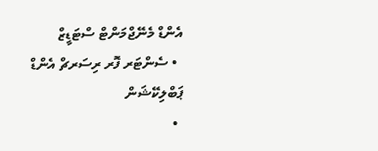އެންޑް މެނޭޖްމަންޓް ސްޓަޑީޒް
  • ސެންޓަރ ފޮރ ރިސަރޗް އެންޑް ޕަބްލިކޭޝަން
  •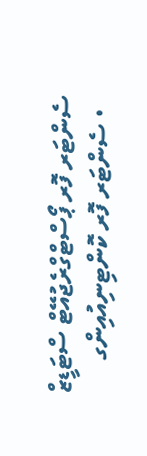ސެންޓަރ ފޮރ ޕޯސްޓްގްރެޖުއޭޓް ސްޓަޑީޒް
  • ސެންޓަރ ފޮރ ކޮންޓިނިއުއިންގ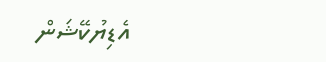އެޑިޔުކޭޝަން